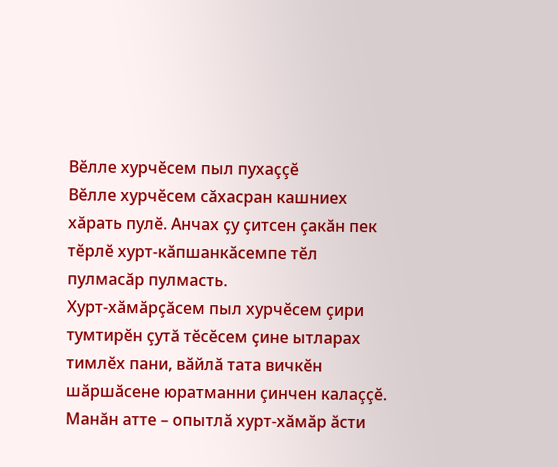Вӗлле хурчӗсем пыл пухаççӗ
Вӗлле хурчӗсем сăхасран кашниех хăрать пулӗ. Анчах ҫу ҫитсен çакăн пек тӗрлӗ хурт-кӑпшанкӑсемпе тӗл пулмасăр пулмасть.
Хурт-хӑмӑрçăсем пыл хурчӗсем çири тумтирӗн çутă тӗсӗсем ҫине ытларах тимлӗх пани, вӑйлӑ тата вичкӗн шӑршӑсене юратманни çинчен калаççӗ. Манăн атте – опытлӑ хурт-хӑмӑр ӑсти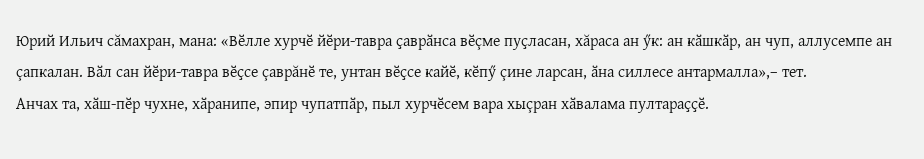Юрий Ильич сăмахран, мана: «Вӗлле хурчӗ йӗри-тавра ҫаврӑнса вӗçме пуҫласан, хăраса ан ӳк: ан кӑшкӑр, ан чуп, аллусемпе ан çапкалан. Вӑл сан йӗри-тавра вӗҫсе çаврăнӗ те, унтан вӗҫсе кайӗ, кӗпӳ çине ларсан, ӑна силлесе антармалла»,– тет.
Анчах та, хӑш-пӗр чухне, хӑранипе, эпир чупатпӑр, пыл хурчӗсем вара хыçран хӑвалама пултараҫҫӗ.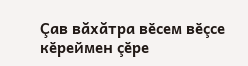Çав вăхăтра вӗсем вӗçсе кӗреймен çӗре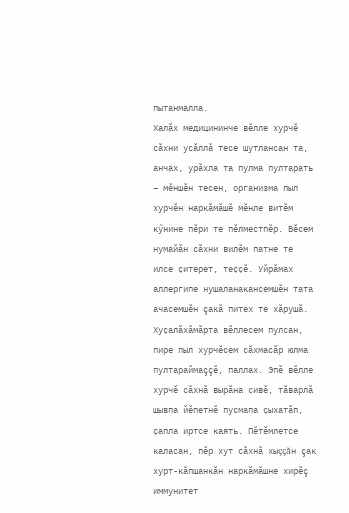пытанмалла.
Халӑх медицининче вӗлле хурчӗ сăхни усăллă тесе шутлансан та, анчах, урăхла та пулма пултарать – мӗншӗн тесен, организма пыл хурчӗн наркăмăшӗ мӗнле витӗм кӳнине пӗри те пӗлместпӗр. Вӗсем нумайăн сăхни вилӗм патне те илсе ҫитерет, теҫҫӗ. Уйрӑмах аллергипе нушаланакансемшӗн тата ачасемшӗн çакă питех те хӑрушӑ.
Хуҫалӑхăмăрта вӗллесем пулсан, пире пыл хурчӗсем сăхмасăр юлма пултараймаççӗ, паллах. Эпӗ вӗлле хурчӗ сăхнă вырӑна сивӗ, тӑварлӑ шывпа йӗпетнӗ пусмапа ҫыхатӑп, ҫапла иртсе каять. Пӗтӗмлетсе каласан, пӗр хут сăхнă хыççăн çак хурт-кӑпшанкӑн наркӑмӑшне хирӗç иммунитет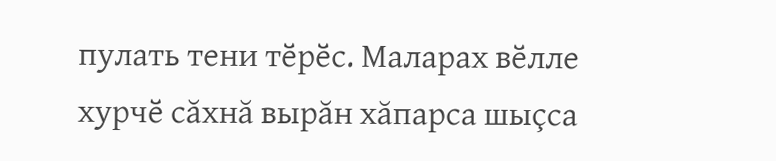пулать тени тӗрӗс. Маларах вӗлле хурчӗ сăхнă вырăн хăпарса шыçса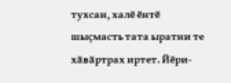тухсан, халӗ ӗнтӗ шыçмасть тата ыратни те хӑвӑртрах иртет. Йӗри-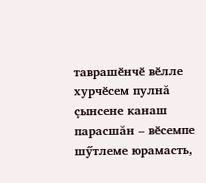таврашӗнчӗ вӗлле хурчӗсем пулнă çынсене канаш парасшăн – вӗсемпе шӳтлеме юрамасть,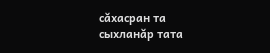сăхасран та сыхланăр тата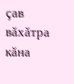çав вăхăтра кăна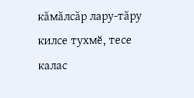кăмăлсăр лару-тăру килсе тухмӗ, тесе калас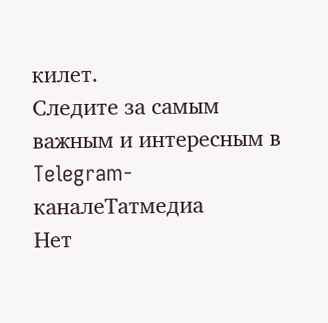килет.
Следите за самым важным и интересным в Telegram-каналеТатмедиа
Нет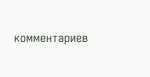комментариев